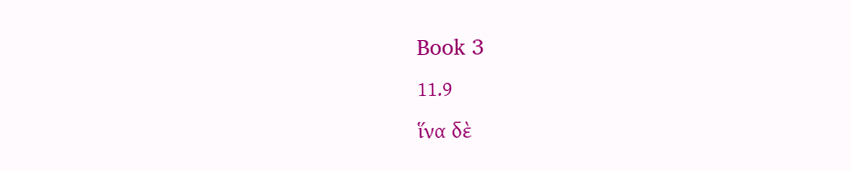Book 3
11.9
ἵνα δὲ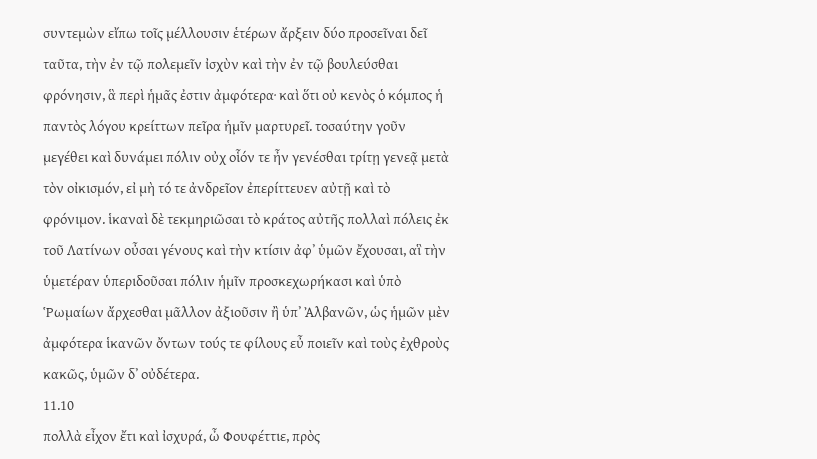συντεμὼν εἴπω τοῖς μέλλουσιν ἑτέρων ἄρξειν δύο προσεῖναι δεῖ ταῦτα, τὴν ἐν τῷ πολεμεῖν ἰσχὺν καὶ τὴν ἐν τῷ βουλεύσθαι φρόνησιν, ἃ περὶ ἡμᾶς ἐστιν ἀμφότερα· καὶ ὅτι οὐ κενὸς ὁ κόμπος ἡ παντὸς λόγου κρείττων πεῖρα ἡμῖν μαρτυρεῖ. τοσαύτην γοῦν μεγέθει καὶ δυνάμει πόλιν οὐχ οἷόν τε ἦν γενέσθαι τρίτῃ γενεᾷ μετὰ τὸν οἰκισμόν, εἰ μὴ τό τε ἀνδρεῖον ἐπερίττευεν αὐτῇ καὶ τὸ φρόνιμον. ἱκαναὶ δὲ τεκμηριῶσαι τὸ κράτος αὐτῆς πολλαὶ πόλεις ἐκ τοῦ Λατίνων οὖσαι γένους καὶ τὴν κτίσιν ἀφʼ ὑμῶν ἔχουσαι, αἳ τὴν ὑμετέραν ὑπεριδοῦσαι πόλιν ἡμῖν προσκεχωρήκασι καὶ ὑπὸ Ῥωμαίων ἄρχεσθαι μᾶλλον ἀξιοῦσιν ἢ ὑπʼ Ἀλβανῶν, ὡς ἡμῶν μὲν ἀμφότερα ἱκανῶν ὄντων τούς τε φίλους εὖ ποιεῖν καὶ τοὺς ἐχθροὺς κακῶς, ὑμῶν δʼ οὐδέτερα.
11.10
πολλὰ εἶχον ἔτι καὶ ἰσχυρά, ὦ Φουφέττιε, πρὸς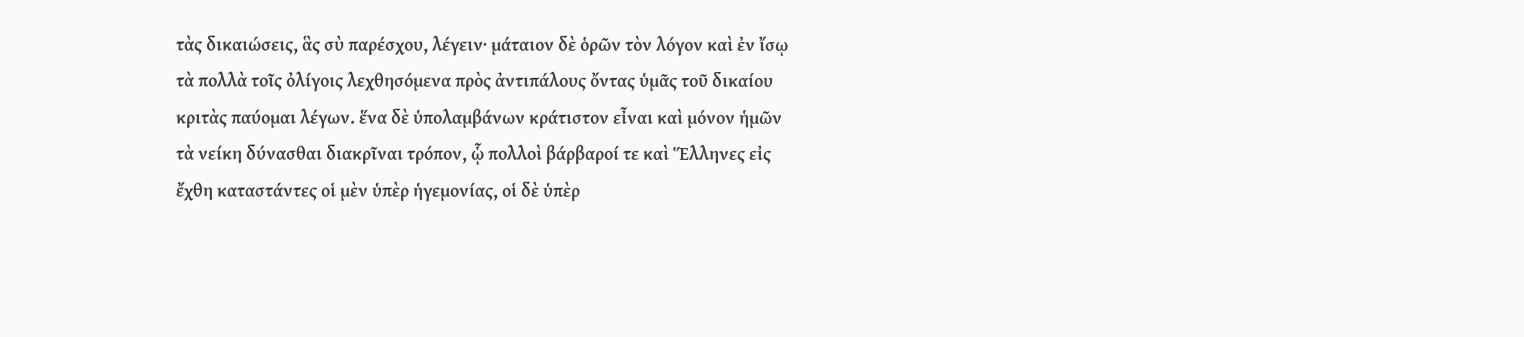τὰς δικαιώσεις, ἃς σὺ παρέσχου, λέγειν· μάταιον δὲ ὁρῶν τὸν λόγον καὶ ἐν ἴσῳ τὰ πολλὰ τοῖς ὀλίγοις λεχθησόμενα πρὸς ἀντιπάλους ὄντας ὑμᾶς τοῦ δικαίου κριτὰς παύομαι λέγων. ἕνα δὲ ὑπολαμβάνων κράτιστον εἶναι καὶ μόνον ἡμῶν τὰ νείκη δύνασθαι διακρῖναι τρόπον, ᾧ πολλοὶ βάρβαροί τε καὶ Ἕλληνες εἰς ἔχθη καταστάντες οἱ μὲν ὑπὲρ ἡγεμονίας, οἱ δὲ ὑπὲρ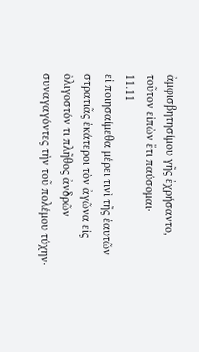ἀμφισβητησίμου γῆς ἐχρήσαντο, τοῦτον εἰπὼν ἔτι παύσομαι·
11.11
εἰ ποιησαίμεθα μέρει τινὶ τῆς ἑαυτῶν στρατιᾶς ἑκάτεροι τὸν ἀγῶνα εἰς ὀλιγοστόν τι πλῆθος ἀνδρῶν συναγαγόντες τὴν τοῦ πολέμου τύχην·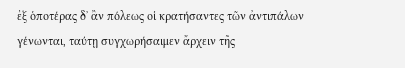ἐξ ὁποτέρας δʼ ἂν πόλεως οἱ κρατήσαντες τῶν ἀντιπάλων γένωνται, ταύτῃ συγχωρήσαιμεν ἄρχειν τῆς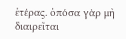ἑτέρας. ὁπόσα γὰρ μὴ διαιρεῖται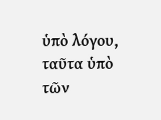ὑπὸ λόγου, ταῦτα ὑπὸ τῶν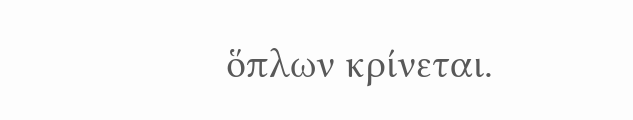ὅπλων κρίνεται.